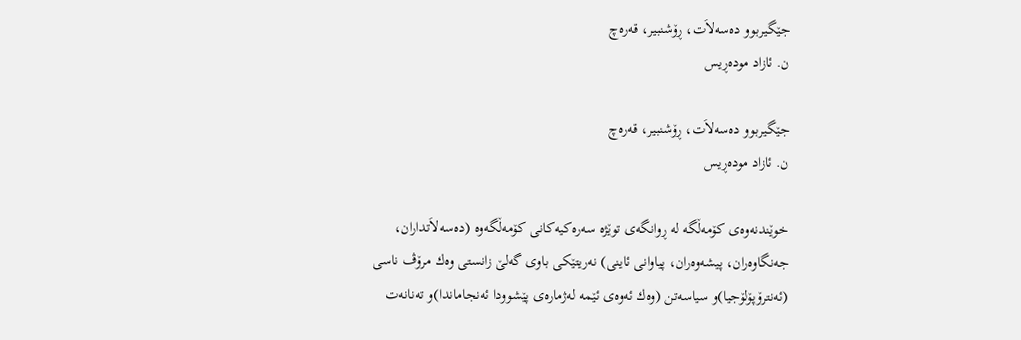جێگیربوو ده‌سه‌لاَت، ڕۆشنبیر، قه‌ره‌چ
ن. ئازاد موده‌ڕیس

جێگیربوو ده‌سه‌لاَت، ڕۆشنبیر، قه‌ره‌چ
ن. ئازاد موده‌ڕیس

خوێندنه‌وه‌ی‌ كۆمه‌ڵگه‌ له‌ ڕوانگه‌ی‌ توێژه‌ سه‌ره‌كیه‌كانی‌ كۆمه‌ڵگه‌وه‌ (ده‌سه‌لاَتداران، جه‌نگاوه‌ران، پیشه‌وه‌ران، پیاوانی‌ ئاینی‌) نه‌ریتێكی‌ باوی‌ گه‌لێ‌ زانستی‌ وه‌ك مرۆڤ ناسی‌ (ئه‌نترۆپۆلۆجیا)و سیاسه‌تن (وه‌ك ئه‌وه‌ی‌ ئێمه‌ له‌ژماره‌ی‌ پێشوودا ئه‌نجاماندا)و ته‌نانه‌ت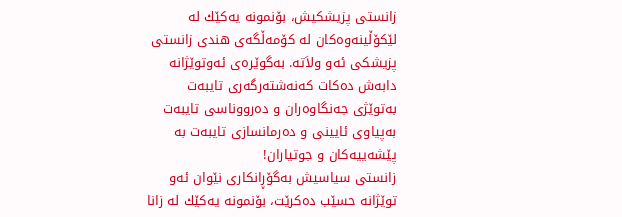زانستی‌ پزیشكیش، بۆنمونه‌ یه‌كێك له‌ لێكۆڵینه‌وه‌كان له‌ كۆمه‌ڵگه‌ی‌ هندی‌ زانستی‌ پزیشكی‌ ئه‌و ولاَته‌. به‌گوێره‌ی‌ ئه‌وتوێژانه‌ دابه‌ش ده‌كات كه‌نه‌شته‌رگه‌ری‌ تایبه‌ت به‌توێژی‌ جه‌نگاوه‌ران و ده‌رووناسی‌ تایبه‌ت به‌پیاوی‌ ئایینی‌ و ده‌رمانسازی‌ تایبه‌ت به‌ پێشه‌ییه‌كان و جوتیاران!
زانستی‌ سیاسیش به‌گۆڕانكاری‌ نێوان ئه‌و توێژانه‌ حسێب ده‌كرێت، بۆنمونه‌ یه‌كێك له‌ زانا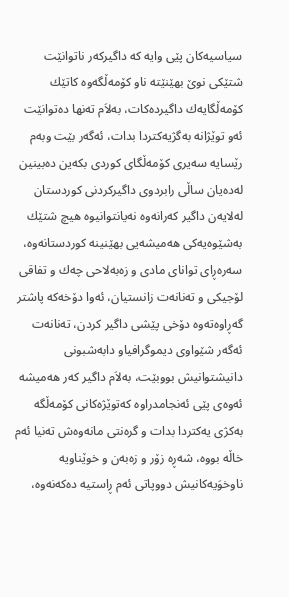سیاسیه‌كان پێی‌ وایه‌ كه‌ داگیركه‌ر ناتوانێت شتێكی‌ نوێ‌ بهێنێته‌ ناو كۆمه‌ڵگه‌وه‌ كاتێك كۆمه‌ڵگایه‌ك داگیرده‌كات، به‌لاَم ته‌نها ده‌توانێت ئه‌و توێژانه‌ به‌گژیه‌كتردا بدات، ئه‌گه‌ر بێت وبه‌م رێسایه‌ سه‌یری‌ كۆمه‌ڵگای‌ كوردی‌ بكه‌ین ده‌بینین له‌ده‌یان ساڵی‌ رابردوی‌ داگیركردنی‌ كوردستان له‌لایه‌ن داگیر كه‌رانه‌وه‌ نه‌یانتوانیوه‌ هیچ شتێك به‌شێوه‌یه‌كی‌ هه‌میشه‌یی‌ بهێنینه‌ كوردستانه‌وه‌، سه‌ره‌ڕای‌ توانای‌ مادی‌ و زه‌به‌لاحی‌ چه‌ك و تفاقی لۆجیكی‌ و ته‌نانه‌ت زانستیان، ئه‌وا دۆخه‌كه‌ پاشتر گه‌ڕاوه‌ته‌وه‌ دۆخی‌ پێشی‌ داگیر كردن، ته‌نانه‌ت ئه‌گه‌ر شێواوی‌ دیموگرافیاو دابه‌شبونی‌ دانیشتوانیش بووبێت، به‌لاَم داگیر كه‌ر هه‌میشه‌ ئه‌وه‌ی‌ پێی‌ ئه‌نجامدراوه‌ كه‌توێژه‌كانی‌ كۆمه‌ڵگه‌ به‌كژی‌ یه‌كتردا بدات و گره‌نتی‌ مانه‌وه‌ش ته‌نیا ئه‌م خاڵه‌ بووه‌، شه‌ڕه‌ زۆر و زه‌به‌ن و خوێناویه‌ ناوخوَیه‌كانیش دووپاتی‌ ئه‌م ڕاستیه‌ ده‌كه‌نه‌وه‌،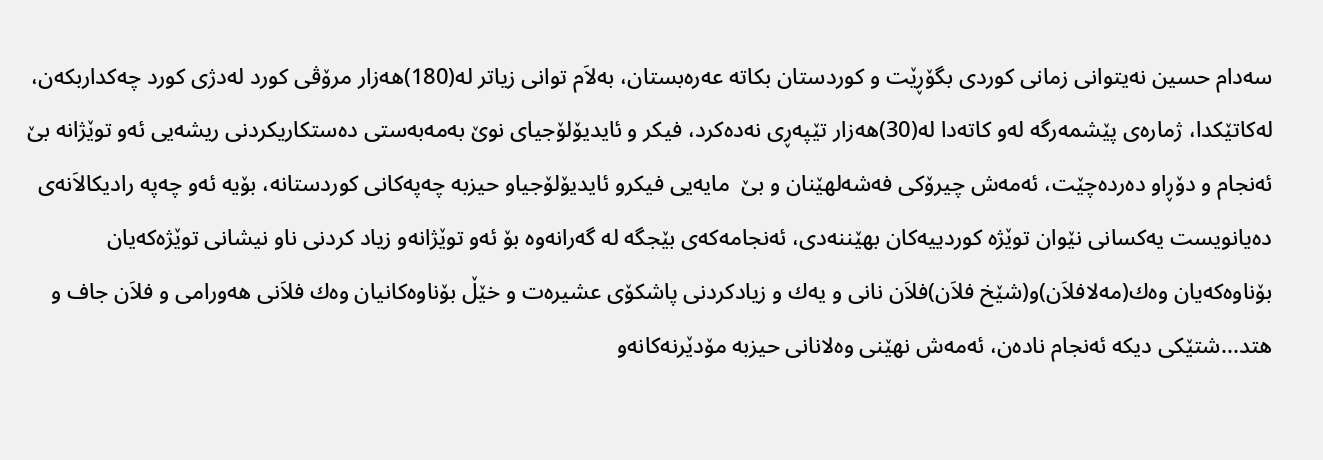سه‌دام حسین نه‌یتوانی‌ زمانی‌ كوردی‌ بگۆڕێت و كوردستان بكاته‌ عه‌ره‌بستان، به‌لاَم توانی‌ زیاتر له‌(180)هه‌زار مرۆڤی‌ كورد له‌دژی‌ كورد چه‌كداربكه‌ن، له‌كاتێكدا، ژماره‌ی‌ پێشمه‌رگه‌ له‌و كاته‌دا له‌(30)هه‌زار تێپه‌ڕی‌ نه‌ده‌كرد، فیكر و ئایدیۆلۆجیای‌ نوێ‌ به‌مه‌به‌ستی‌ ده‌ستكاریكردنی‌ ریشه‌یی‌ ئه‌و توێژانه‌ بێ‌ ئه‌نجام و دۆڕاو ده‌رده‌چێت، ئه‌مه‌ش چیرۆكی‌ فه‌شه‌لهێنان و بێ  مایه‌یی فیكرو ئایدیۆلۆجیاو حیزبه‌ چه‌په‌كانی‌ كوردستانه‌، بۆیه‌ ئه‌و چه‌په‌ رادیكالاَنه‌ی‌ ده‌یانویست یه‌كسانی‌ نێوان توێژه‌ كوردییه‌كان بهێننه‌دی‌، ئه‌نجامه‌كه‌ی‌ بێجگه‌ له‌ گه‌رانه‌وه‌ بۆ ئه‌و توێژانه‌و زیاد كردنی‌ ناو نیشانی‌ توێژه‌كه‌یان بۆناوه‌كه‌یان وه‌ك(مه‌لافلاَن)و(شێخ فلاَن)فلاَن نانی‌ و یه‌ك و زیادكردنی‌ پاشكۆی‌ عشیره‌ت و خێڵ بۆناوه‌كانیان وه‌ك فلاَنی‌ هه‌ورامی‌ و فلاَن جاف و هتد...شتێكی‌ دیكه‌ ئه‌نجام ناده‌ن، ئه‌مه‌ش نهێنی‌ وه‌لانانی‌ حیزبه‌ مۆدێرنه‌كانه‌و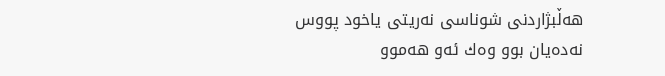هه‌ڵبژاردنی‌ شوناسی‌ نه‌ریتی‌ یاخود پووس نه‌ده‌یان بوو وه‌ك ئه‌و هه‌موو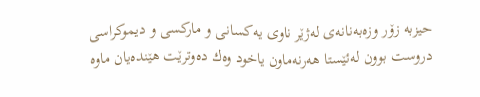حیزبه‌ زۆر وزه‌به‌نانه‌ی‌ له‌ژێر ناوی‌ یه‌كسانی‌ و ماركسی‌ و دیموكراسی‌ دروست بوون له‌ئێستا هه‌رنه‌ماون یاخود وه‌ك ده‌وترێت هێنده‌یان ماوه‌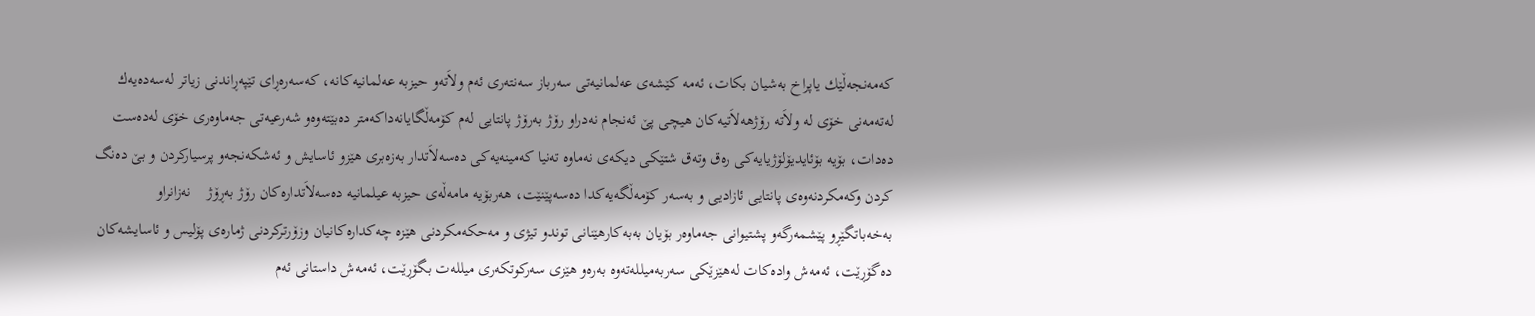كه‌مه‌نجه‌ڵێك یاپراخ به‌شیان بكات، ئه‌مه‌ كێشه‌ی‌ عه‌لمانیه‌تی‌ سه‌رباز سه‌نته‌ری‌ ئه‌م ولاَته‌و حیزبه‌ عه‌لمانیه‌كانه‌، كه‌سه‌ره‌ڕای‌ تێپه‌ڕاندنی‌ زیاتر له‌سه‌ده‌یه‌ك له‌ته‌مه‌نی‌ خۆی‌ له‌ ولاَته‌ رۆژهه‌لاَتیه‌كان هیچی‌ پێ ئه‌نجام نه‌دراو رۆژ به‌رۆژ پانتایی‌ له‌م كۆمه‌ڵگایانه‌داكه‌متر ده‌بێته‌وه‌و شه‌رعیه‌تی‌ جه‌ماوه‌ری‌ خۆی‌ له‌ده‌ست ده‌دات، بۆیه‌ بۆئایدیۆلۆژیایه‌كی‌ ره‌ق وته‌ق شتێكی‌ دیكه‌ی‌ نه‌ماوه‌ ته‌نیا كه‌مینه‌یه‌كی‌ ده‌سه‌لاَتدار به‌زه‌بری‌ هێزو ئاسایش و ئه‌شكه‌نجه‌و پرسیاركردن و بێ ده‌نگ كردن وكه‌مكردنه‌وه‌ی‌ پانتایی‌ ئازادیی‌ و به‌سه‌ر كۆمه‌ڵگه‌یه‌كدا ده‌سه‌پێنێت، هه‌ربۆیه‌ مامه‌ڵه‌ی‌ حیزبه‌ عیلمانیه‌ ده‌سه‌لاَتداره‌كان رۆژ به‌ڕۆژ    نه‌زانراو  به‌خه‌باتگێڕو پێشمه‌رگه‌و پشتیوانی‌ جه‌ماوه‌ر بۆیان به‌به‌كارهێنانی‌ توندو تیژی‌ و مه‌حكه‌مكردنی‌ هێزه‌ چه‌كداره‌كانیان وزۆرتركردنی‌ ژماره‌ی‌ پۆلیس و ئاسایشه‌كان ده‌گۆڕێت، ئه‌مه‌ش واده‌كات له‌هێزێكی‌ سه‌ربه‌میلله‌ته‌وه‌ به‌ره‌و هێزی سه‌ركوتكه‌ری‌ میلله‌ت بگۆڕێت، ئه‌مه‌ش داستانی‌ ئه‌م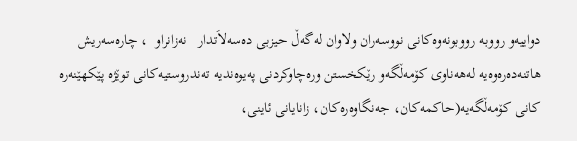دواییه‌و رووبه‌ رووبونه‌وه‌كانی‌ نووسه‌ران ولاوان له‌گه‌ڵ حیزبی‌ ده‌سه‌لاَتدار   نه‌زانراو  ، چاره‌سه‌ریش هاتنه‌ده‌ره‌وه‌یه‌ له‌هه‌ناوی‌ كۆمه‌ڵگه‌و رێكخستن وره‌چاوكردنی‌ په‌یوه‌ندیه‌ ته‌ندروستیه‌كانی‌ توێژه‌ پێكهێنه‌ره‌ كانی‌ كۆمه‌ڵگه‌یه‌(حاكمه‌كان، جه‌نگاوه‌ره‌كان، زانایانی‌ ئاینی‌،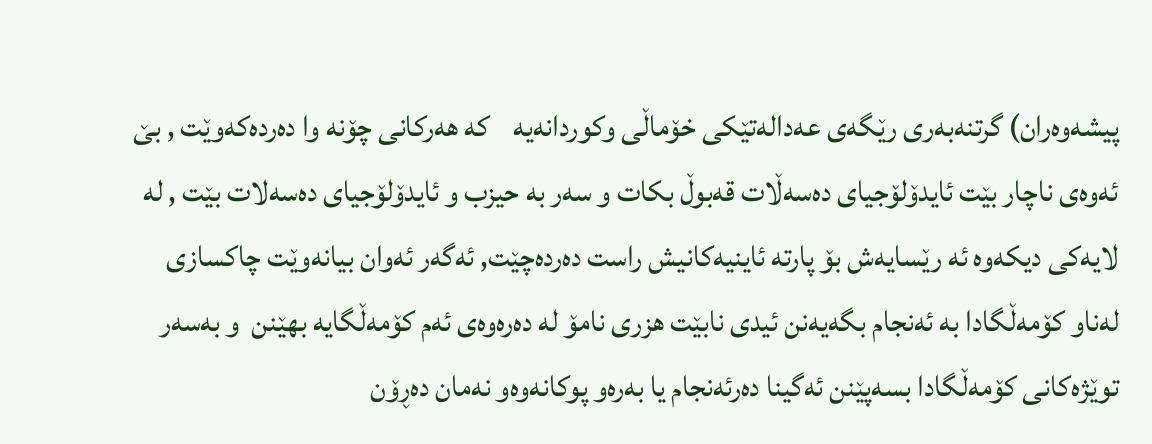پیشه‌وه‌ران) گرتنه‌به‌ری‌ رێگه‌ی‌ عه‌داله‌تێكی‌ خۆماڵی‌ وكوردانه‌یه‌    كه‌ هه‌ركانی چۆنه‌ وا ده‌رده‌كه‌وێت , بێ ئه‌وه‌ی ناچار بێت ئایدۆلۆجیای ده‌سه‌ڵات قه‌بوڵ بكات و سه‌ر به‌ حیزب و ئایدۆلۆجیای ده‌سه‌لات بێت , له‌ لایه‌كی دیكه‌وه‌ ئه‌ رێسایه‌ش بۆ پارته‌ ئاینیه‌كانیش راست ده‌رده‌چێت, ئه‌گه‌ر ئه‌وان بیانه‌وێت چاكسازی له‌ناو كۆمه‌ڵگادا به‌ ئه‌نجام بگه‌یه‌نن ئیدی نابێت هزری نامۆ له‌ ده‌ره‌وه‌ی ئه‌م كۆمه‌ڵگایه‌ بهێنن  و به‌سه‌ر توێژه‌كانی كۆمه‌ڵگادا بسه‌پێنن ئه‌گینا ده‌رئه‌نجام یا به‌ره‌و پوكانه‌وه‌و نه‌مان ده‌ڕۆن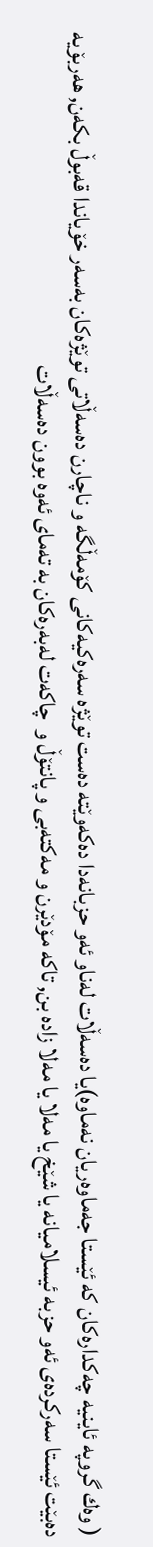( وه‌ك گروپه‌ ئاینیه‌ چه‌كداره‌كان كه‌ ئێستا جه‌ماوه‌ریان نه‌ماوه‌)یا ده‌سه‌ڵات له‌ناو ئه‌و حزبانه‌دا ده‌كه‌وێته‌ ده‌ست توێژه‌ سه‌ره‌كیه‌كانی كۆمه‌ڵگه‌ و ناچارن ده‌سه‌ڵاتی توێژه‌كان به‌سه‌ر خۆیاندا قه‌بوڵ بكه‌ن, هه‌ربۆیه‌ ده‌بێت ئێستا سه‌ركرده‌ی ئه‌و حزبه‌ ئیسلامیانه‌ یا شێخ یا مه‌لا یا مه‌لا زاده‌ بن, تاكه‌ مۆدێرن و مه‌كته‌بی و پانتۆڵ و  چاكه‌ت له‌به‌ره‌كان به‌ ته‌مای ئه‌وه‌ بوون ده‌سه‌ڵات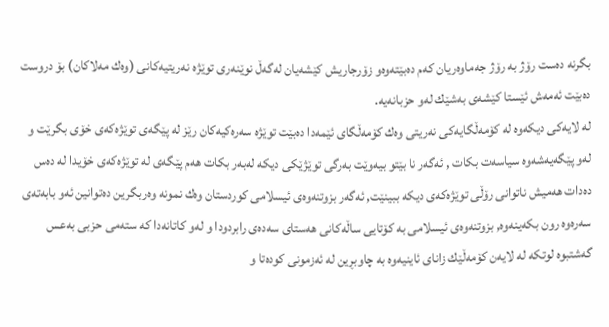بگرنه‌ ده‌ست رۆژ به‌ رۆژ جه‌ماوه‌ریان كه‌م ده‌بێته‌وه‌و زۆرجاریش كێشه‌یان له‌گه‌ڵ نوێنه‌ری توێژه‌ نه‌ریتیه‌كانی (وه‌ك مه‌لاكان) بۆ دروست ده‌بێت ئه‌مه‌ش ئێستا كێشه‌ی به‌شێك له‌و حزبانه‌یه‌.
له‌ لایه‌كی دیكه‌وه‌ له‌ كۆمه‌ڵگایه‌كی نه‌ریتی وه‌ك كۆمه‌ڵگای ئێمه‌دا ده‌بێت توێژه‌ سه‌ره‌كیه‌كان رێز له‌ پێگه‌ی توێژه‌كه‌ی خۆی بگرێت و له‌و پێگه‌یه‌شه‌وه‌ سیاسه‌ت بكات , ئه‌گه‌ر نا بێتو بیه‌وێت به‌رگی توێژێكی دیكه‌ له‌به‌ر بكات هه‌م پێگه‌ی له‌ توێژه‌كه‌ی خۆیدا له‌ ده‌س ده‌دات هه‌میش ناتوانی رۆڵی توێژه‌كه‌ی دیكه‌ ببینێت, ئه‌گه‌ر بزوتنه‌وه‌ی ئیسلامی كوردستان وه‌ك نمونه‌ وه‌ربگرین ده‌توانین ئه‌و بابه‌ته‌ی سه‌ره‌وه‌ رون بكه‌ینه‌وه‌, بزوتنه‌وه‌ی ئیسلامی به‌ كۆتایی ساڵه‌كانی هه‌ستای سه‌ده‌ی رابردودا و له‌و كاتانه‌دا كه‌ سته‌می حزبی به‌عس گه‌شتبوه‌ لوتكه‌ له‌ لایه‌ن كۆمه‌ڵێك زانای ئاینیه‌وه‌ به‌ چاوبڕین له‌ ئه‌زمونی كوده‌تا و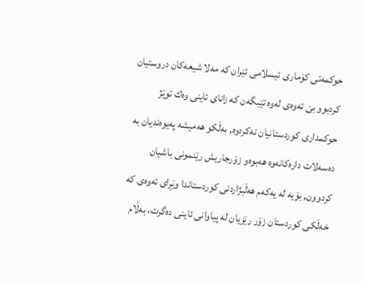حوكمه‌تی كۆماری ئیسلامی ئێران كه‌ مه‌لا شیعه‌كان دروستیان كردبوو بێ ئه‌وه‌ی له‌وه‌ تێبگه‌ن كه‌ زانای ئاینی وه‌ك توێژ حوكمداری كوردستانیان نه‌كردوه‌, به‌ڵكو هه‌میشه‌ په‌یوه‌ندیان به‌ ده‌سه‌لات داره‌كانه‌وه‌ هه‌بوه‌و زۆرجاریش رێنمونی باشیان كردوون, بۆیه‌ له‌ یه‌كه‌م هه‌ڵبژاردنی كوردستاندا وێڕای ئه‌وه‌ی كه‌ خه‌ڵكی كوردستان زۆر رێزیان له‌ پیاوانی ئاینی ده‌گرت، به‌ڵام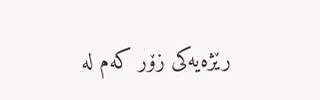رێژه‌یه‌كی زۆر كه‌م له‌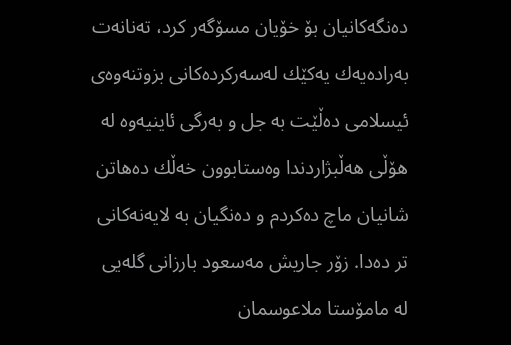ده‌نگه‌كانیان بۆ خۆیان مسۆگه‌ر كرد، ته‌نانه‌ت به‌راده‌یه‌ك یه‌كێك له‌سه‌ركرده‌كانی بزوتنه‌وه‌ی ئیسلامی ده‌ڵێت به‌ جل و به‌رگی ئاینیه‌وه‌ له‌ هۆڵی هه‌ڵبژاردندا وه‌ستابوون خه‌ڵك ده‌هاتن شانیان ماچ ده‌كردم و ده‌نگیان به‌ لایه‌نه‌كانی تر ده‌دا. زۆر جاریش مه‌سعود بارزانی گله‌یی له‌ مامۆستا ملاعوسمان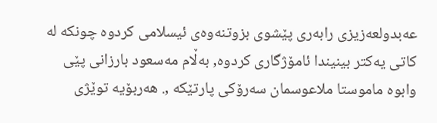عه‌بدولعه‌زیزی رابه‌ری پێشوی بزوتنه‌وه‌ی ئیسلامی كردوه‌ چونكه‌ له‌ كاتی یه‌كتر بینیندا ئامۆژگاری كردوه‌, به‌ڵام مه‌سعود بارزانی پێی وابوه‌ ماموستا ملاعوسمان سه‌رۆكی پارتێكه‌ ,. هه‌ربۆیه‌ توێژی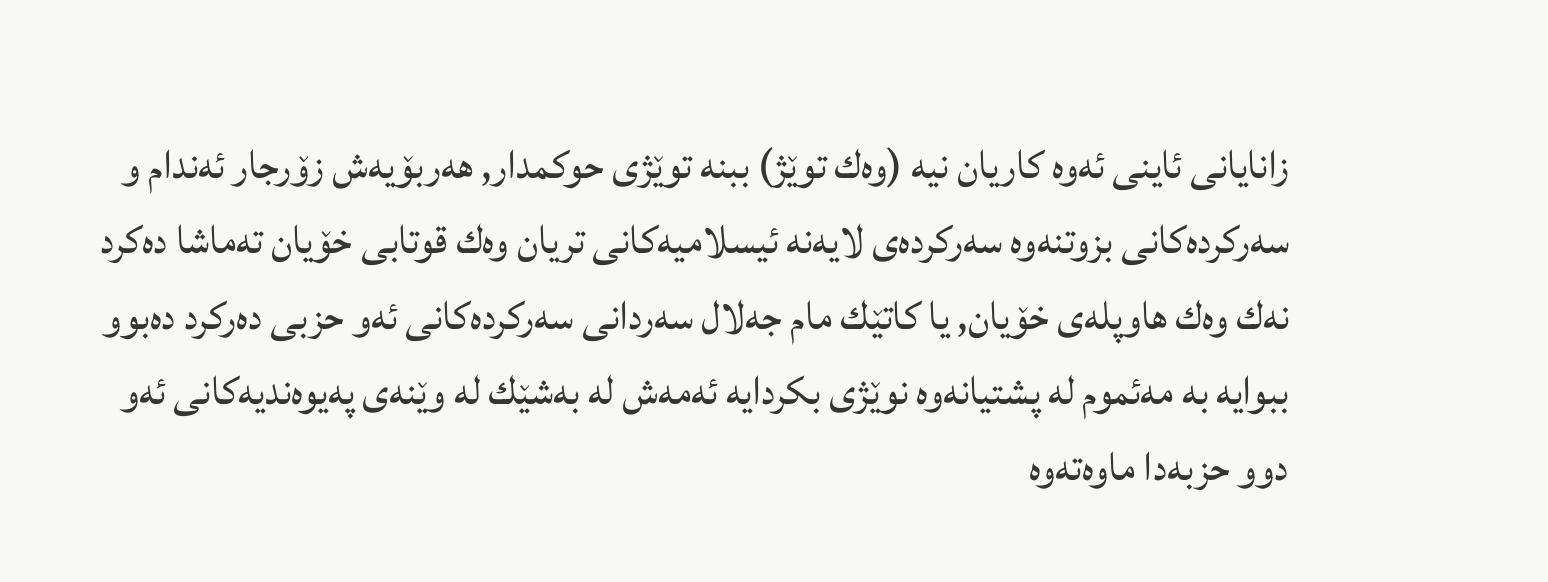زانایانی ئاینی ئه‌وه‌ كاریان نیه‌ (وه‌ك توێژ) ببنه‌ توێژی حوكمدار, هه‌ربۆیه‌ش زۆرجار ئه‌ندام و سه‌ركرده‌كانی بزوتنه‌وه‌ سه‌ركرده‌ی لایه‌نه‌ ئیسلامیه‌كانی تریان وه‌ك قوتابی خۆیان ته‌ماشا ده‌كرد نه‌ك وه‌ك هاوپله‌ی خۆیان, یا كاتێك مام جه‌لال سه‌ردانی سه‌ركرده‌كانی ئه‌و حزبی ده‌ركرد ده‌بوو ببوایه‌ به‌ مه‌ئموم له‌ پشتیانه‌وه‌ نوێژی بكردایه‌ ئه‌مه‌ش له‌ به‌شێك له‌ وێنه‌ی په‌یوه‌ندیه‌كانی ئه‌و دوو حزبه‌دا ماوه‌ته‌وه‌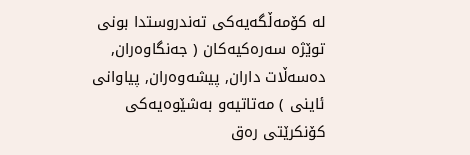له‌ كۆمه‌ڵگه‌یه‌كی ته‌ندروستدا بونی توێژه‌ سه‌ره‌كیه‌كان ( جه‌نگاوه‌ران, ده‌سه‌ڵات داران, پیشه‌وه‌ران, پیاوانی ئاینی ) مه‌تاتیه‌و به‌شێوه‌یه‌كی كۆنكرێتی ره‌ق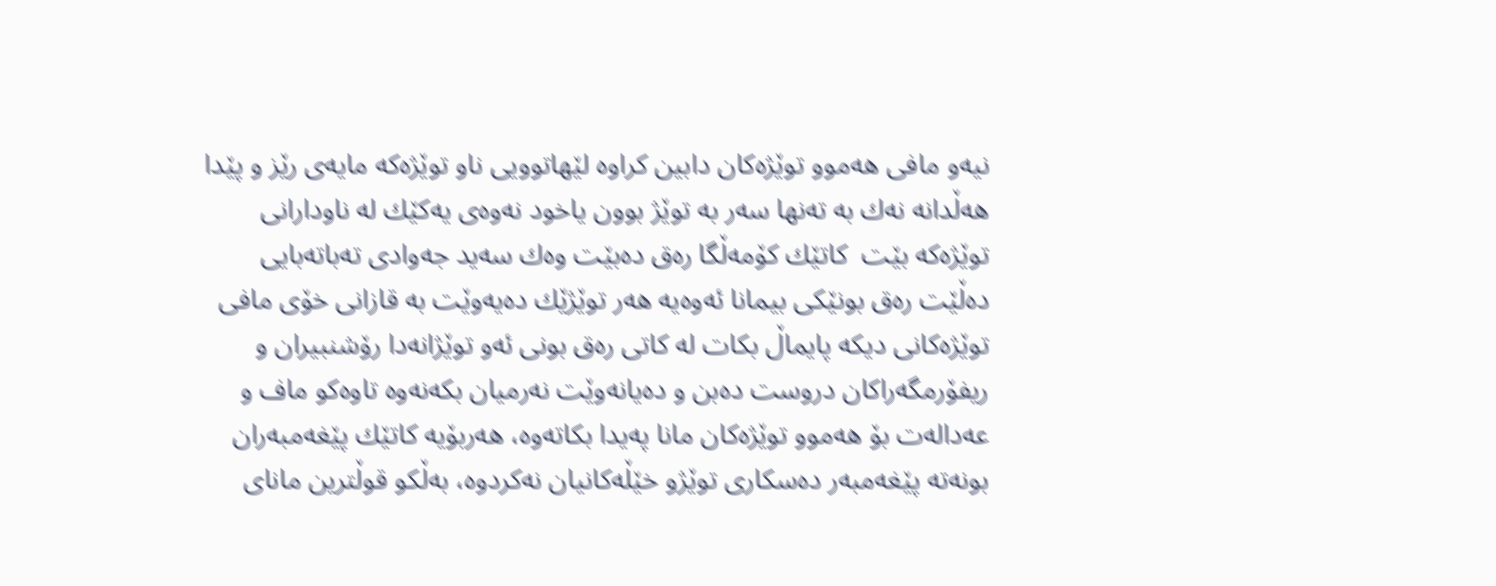نیه‌و مافی هه‌موو توێژه‌كان دابین كراوه‌ لێهاتوویی ناو توێژه‌كه‌ مایه‌ی رێز و پێدا هه‌ڵدانه‌ نه‌ك به‌ ته‌نها سه‌ر به‌ توێژ بوون یاخود نه‌وه‌ی یه‌كێك له‌ ناودارانی توێژه‌كه‌ بێت  كاتێك كۆمه‌ڵگا ره‌ق ده‌بێت وه‌ك سه‌ید جه‌وادی ته‌باته‌بایی ده‌ڵێت ره‌ق بونێكی بیمانا ئه‌وه‌یه‌ هه‌ر توێژێك ده‌یه‌وێت به‌ قازانی خۆی مافی توێژه‌كانی دیكه‌ پایماڵ بكات له‌ كاتی ره‌ق بونی ئه‌و توێژانه‌دا رۆشنبیران و ریفۆرمگه‌راكان دروست ده‌بن و ده‌یانه‌وێت نه‌رمیان بكه‌نه‌وه‌ تاوه‌كو ماف و عه‌داله‌ت بۆ هه‌موو توێژه‌كان مانا په‌یدا بكاته‌وه‌، هه‌ربۆیه‌ كاتێك پێغه‌مبه‌ران بونه‌ته‌ پێغه‌مبه‌ر ده‌سكاری توێژو خێڵه‌كانیان نه‌كردوه‌، به‌ڵكو قوڵترین مانای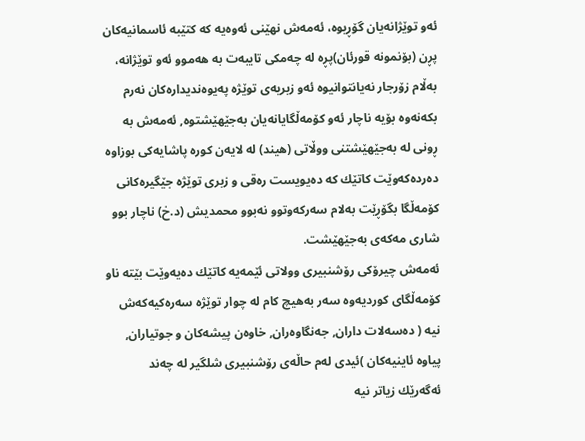ئه‌و توێژانه‌یان گۆڕیوه‌، ئه‌مه‌ش نهێنی ئه‌وه‌یه‌ كه‌ كتێبه‌ ئاسمانیه‌كان پڕن (بۆنمونه‌ قورئان)پڕه‌ له‌ چه‌مكی تایبه‌ت به‌ هه‌موو ئه‌و توێژانه‌، به‌ڵام زۆرجار نه‌یانتوانیوه‌ ئه‌و زبریه‌ی توێژه‌ په‌یوه‌ندیداره‌كان نه‌رم بكه‌نه‌وه‌ بۆیه‌ ناچار ئه‌و كۆمه‌ڵگایانه‌یان به‌جێهێشتوه‌, ئه‌مه‌ش به‌ ڕونی له‌ به‌جێهێشتنی ووڵاتی (هیند) له‌ لایه‌ن كوره‌ پاشایه‌كی بوزاوه‌ ده‌رده‌كه‌وێت كاتێك كه‌ ده‌یویست ره‌قی و زبری توێژه‌ جێگیره‌كانی كۆمه‌ڵگا بگۆڕێت به‌لام سه‌ركه‌وتوو نه‌بوو محمدیش (د.خ) ناچار بوو شاری مه‌كه‌ی به‌جێهێشت.
ئه‌مه‌ش چیرۆكی رۆشنبیری وولاتی ئێمه‌یه‌ كاتێك ده‌یه‌وێت بێته‌ ناو كۆمه‌ڵگای كوردیه‌وه‌ سه‌ر به‌هیچ كام له‌ چوار توێژه‌ سه‌ره‌كیه‌كه‌ش نیه‌ ( ده‌سه‌لات داران, جه‌نگاوه‌ران, خاوه‌ن پیشه‌كان و جوتیاران, پیاوه‌ ئاینیه‌كان )ئیدی له‌م حاڵه‌ی رۆشنبیری شلگیر له‌ چه‌ند ئه‌گه‌رێك زیاتر نیه‌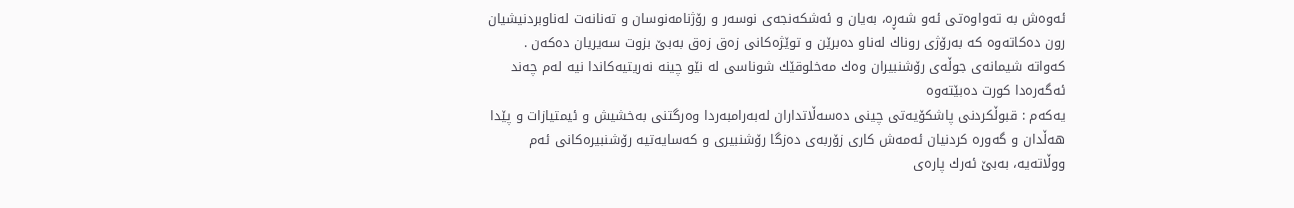ئه‌وه‌ش به‌ ته‌واوه‌تی ئه‌و شه‌ڕه‌، به‌یان و ئه‌شكه‌نجه‌ی نوسه‌ر و رۆژنامه‌نوسان و ته‌نانه‌ت له‌ناوبردنیشیان رون ده‌كاته‌وه‌ كه‌ به‌رۆژی روناك له‌ناو ده‌برێن و توێژه‌كانی زه‌ق زه‌ق به‌بێ بزوت سه‌یریان ده‌كه‌ن .
كه‌واته‌ شیمانه‌ی جوڵه‌ی رۆشنبیران وه‌ك مه‌خلوقێك شوناسی له‌ نێو چینه‌ نه‌ریتیه‌كاندا نیه‌ له‌م چه‌ند ئه‌گه‌ره‌دا كورت ده‌بێته‌وه‌
یه‌كه‌م : قبوڵكردنی پاشكۆیه‌تی چینی ده‌سه‌ڵاتداران له‌به‌رامبه‌ردا وه‌رگتنی به‌خشیش و ئیمتیازات و پێدا هه‌ڵدان و گه‌وره‌ كردنیان ئه‌مه‌ش كاری زۆربه‌ی ده‌زگا رۆشنبیری و كه‌سایه‌تیه‌ رۆشنبیره‌كانی ئه‌م ووڵاته‌یه‌، به‌بێ ئه‌رك پاره‌ی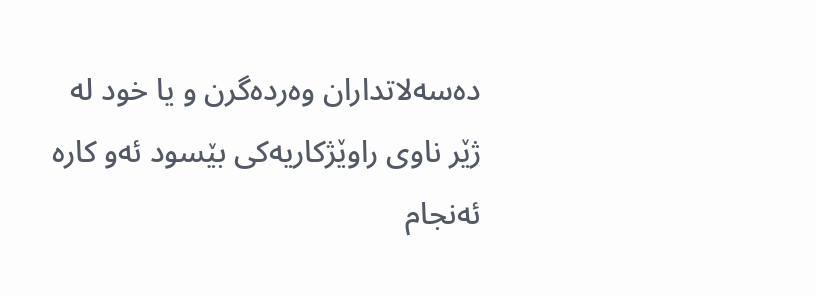ده‌سه‌لاتداران وه‌رده‌گرن و یا خود له‌ ژێر ناوی راوێژكاریه‌كی بێسود ئه‌و كاره‌ ئه‌نجام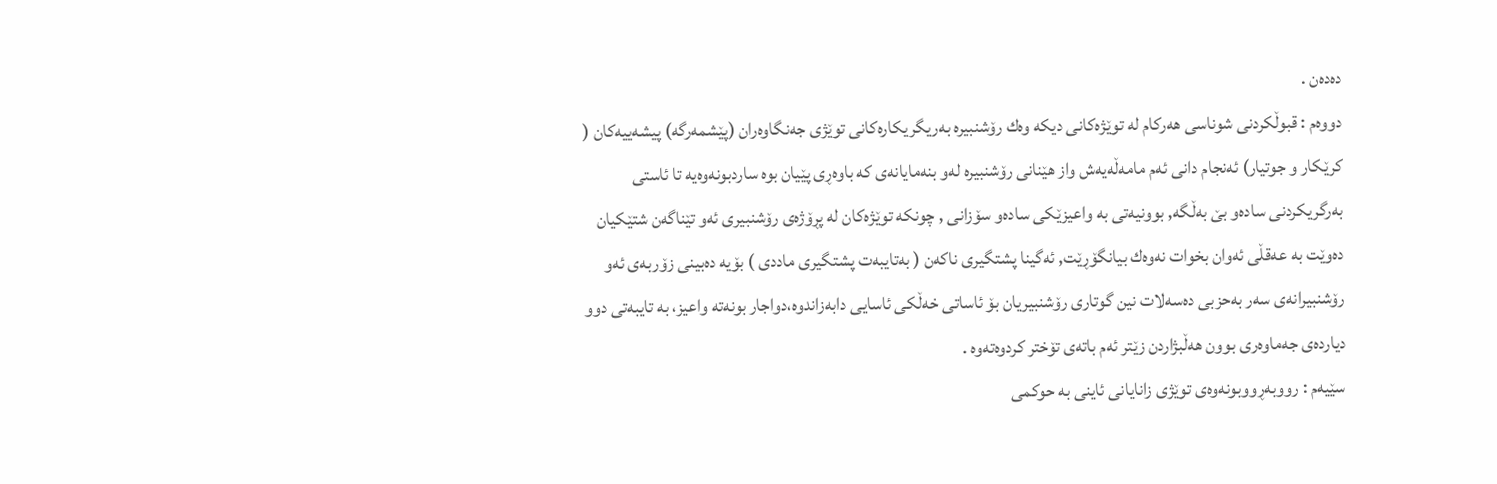ده‌ده‌ن .
دووه‌م : قبوڵكردنی شوناسی هه‌ركام له‌ توێژه‌كانی دیكه‌ وه‌ك رۆشنبیره‌ به‌ریگریكاره‌كانی توێژی‌ جه‌نگاوه‌ران (پێشمه‌رگه‌) پیشه‌ییه‌كان ( كرێكار و جوتیار) ئه‌نجام دانی ئه‌م مامه‌ڵه‌یه‌ش واز هێنانی رۆشنبیره‌ له‌و بنه‌مایانه‌ی كه‌ باوه‌ڕی پێیان بوه‌ ساردبونه‌وه‌یه‌ تا ئاستی به‌رگریكردنی ساده‌و بێ به‌ڵگه‌, بوونیه‌تی به‌ واعیزێكی ساده‌و سۆزانی , چونكه‌ توێژه‌كان له‌ پڕۆژه‌ی رۆشنبیری ئه‌و تێناگه‌ن شتێكیان ده‌وێت به‌ عه‌قڵی ئه‌وان بخوات نه‌وه‌ك بیانگۆڕێت, ئه‌گینا پشتگیری ناكه‌ن ( به‌تایبه‌ت پشتگیری ماددی ) بۆیه‌ ده‌بینی زۆربه‌ی ئه‌و رۆشنبیرانه‌ی سه‌ر به‌حزبی ده‌سه‌لات نین گوتاری رۆشنبیریان بۆ ئاساتی خه‌ڵكی ئاسایی دابه‌زاندوه‌،دواجار بونه‌ته‌ واعیز، به‌ تایبه‌تی دوو دیارده‌ی جه‌ماوه‌ری بوون هه‌ڵبژاردن زێتر ئه‌م باته‌ی تۆختر كردوه‌ته‌وه‌ .
سێیه‌م : رووبه‌ڕووبونه‌وه‌ی توێژی زانایانی ئاینی به‌ حوكمی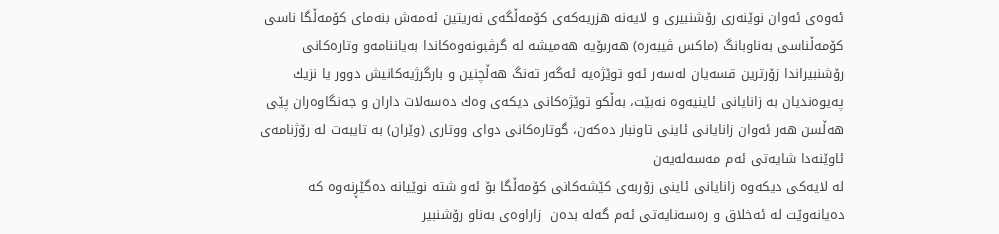ئه‌وه‌ی ئه‌وان نوێنه‌ری رۆشنبیری و لایه‌نه‌ هزریه‌كه‌ی كۆمه‌ڵگه‌ی نه‌ریتین ئه‌مه‌ش بنه‌مای كۆمه‌ڵگا ناسی كۆمه‌ڵناسی به‌ناوبانگ (ماكس ڤیبه‌ره‌) هه‌ربۆیه‌ هه‌میشه‌ له‌ گرڤبونه‌وه‌كاندا به‌یاننامه‌و وتاره‌كانی رۆشنبیراندا زۆرترین قسه‌یان له‌سه‌ر ئه‌و توێژه‌یه‌ ئه‌گه‌ر ته‌نگ هه‌ڵچنین و بارگرژیه‌كانیش دوور یا نزیك په‌یوه‌ندیان به‌ زانایانی ئاینیه‌وه‌ نه‌بێت، به‌ڵكو توێژه‌كانی دیكه‌ی وه‌ك ده‌سه‌لات داران و جه‌نگاوه‌ران پێی هه‌ڵسن هه‌ر ئه‌وان زانایانی ئاینی تاونبار ده‌كه‌ن، گوتاره‌كانی دوای ووتاری (وێران) به‌ تایبه‌ت له‌ رۆژنامه‌ی ئاوێنه‌دا شایه‌تی ئه‌م مه‌سه‌له‌یه‌ن
له‌ لایه‌كی دیكه‌وه‌ زانایانی ئاینی زۆربه‌ی كێشه‌كانی كۆمه‌ڵگا بۆ ئه‌و شته‌ نوێیانه‌ ده‌گێڕنه‌وه‌ كه‌ ده‌یانه‌وێت له‌ ئه‌خلاق و ره‌سه‌نایه‌تی ئه‌م گه‌له‌ بده‌ن  زاراوه‌ی به‌ناو رۆشنبیر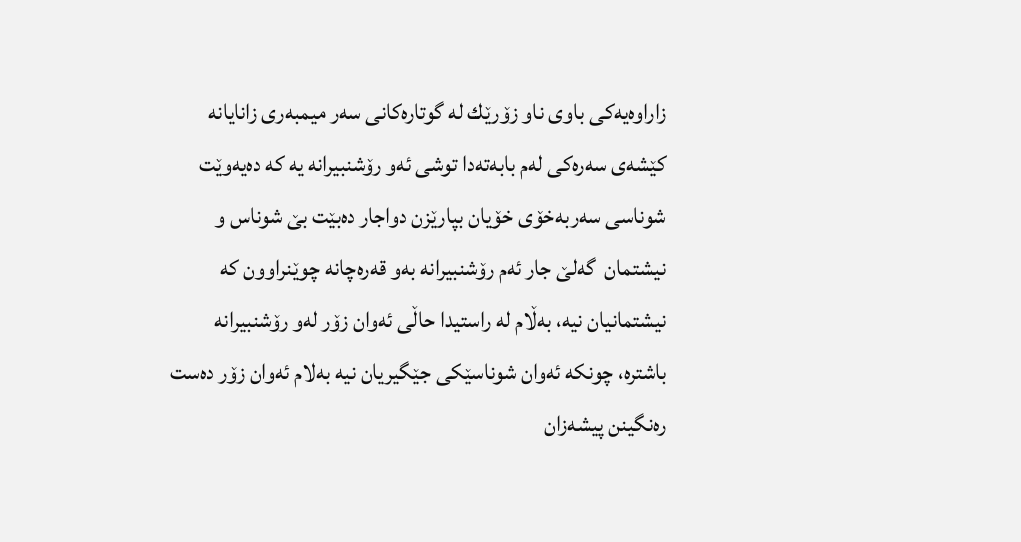زاراوه‌یه‌كی باوی ناو زۆرێك له‌ گوتاره‌كانی سه‌ر میمبه‌ری زانایانه‌
كێشه‌ی سه‌ره‌كی له‌م بابه‌ته‌دا توشی ئه‌و رۆشنبیرانه‌ یه‌ كه‌ ده‌یه‌وێت شوناسی سه‌ربه‌خۆی خۆیان بپارێزن دواجار ده‌بێت بێ شوناس و نیشتمان  گه‌لێ جار ئه‌م رۆشنبیرانه‌ به‌و قه‌ره‌چانه‌ چوێنراوون كه‌ نیشتمانیان نیه‌، به‌ڵام له‌ راستیدا حاڵی ئه‌وان زۆر له‌و رۆشنبیرانه‌ باشتره‌، چونكه‌ ئه‌وان شوناسێكی جێگیریان نیه‌ به‌لام ئه‌وان زۆر ده‌ست ره‌نگینن پیشه‌زان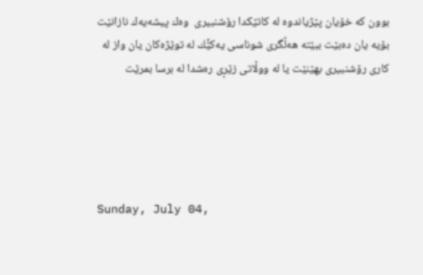بوون كه‌ خۆیان پێژیاندوه‌ له‌ كاتێكدا رۆشنبیری  وه‌ك پیشه‌یه‌ك نازانێت بۆیه‌ یان ده‌بێت ببێته‌ هه‌ڵگری شوناسی یه‌كێًك له‌ توێژه‌كان یان واز له‌ كاری رۆشنبیری بهێنێت یا له‌ ووڵاتی زێڕی ره‌شدا له‌ برسا بمرێت





Sunday, July 04,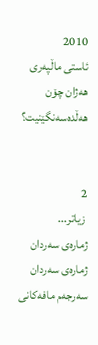2010
ئاستی‌ ماڵپه‌ری‌ هه‌ژان چۆن هه‌ڵده‌سه‌نگێنیت؟


2
 زیاتر...
ژماره‌ی سه‌ردان
ژماره‌ی سه‌ردان
سه‌رجه‌م مافه‌کانی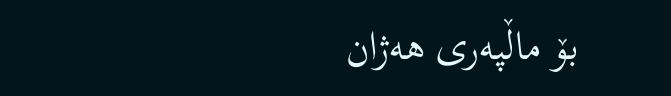بۆ ماڵپه‌ری هه‌ژان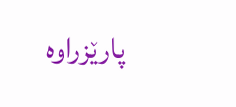پارێزراوه‌